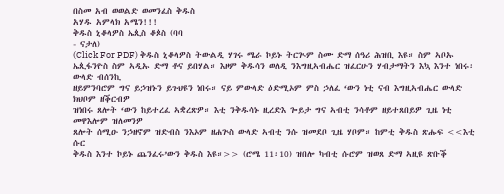በስመ አብ ወወልድ ወመንፈስ ቅዱስ
አሃዱ አምላክ አሜን!!!
ቅዱስ ኒቆላዎስ ኤጲስ ቆጶስ (ባባ
- ናታለ)
(Click For PDF) ቅዱስ ኒቆላዎስ ትውልዲ ሃገሩ ሜራ ኮይኑ ትርጒም ስሙ ድማ ሰዓሪ ሕዝቢ እዩ። ስም ኣቦኡ
ኤጲፋንዮስ ስም ኣዲኡ ድማ ቶና ይበሃል። እዞም ቅዱሳን ወለዲ ንእግዚኣብሔር ዝፈርሁን ሃብታማትን እኳ እንተ ነበሩ፡ ውላድ ብሰንኪ
ዘይምንባሮም ግና ይኃዝኑን ይጉህዩን ነበሩ። ናይ ምውላድ ዕድሚኦም ምስ ኃለፈ ‘ውን ነቲ ናብ እግዚኣብሔር ውላድ ክህቦም ዘቕርብዎ
ዝነበሩ ጸሎት ‘ውን ከይተረፈ ኣቋረጽዎ። እቲ ንቅዱሳኑ ዚረድእ ጐይታ ግና ኣብቲ ንሳቶም ዘይተጸበይዎ ጊዜ ነቲ መዋእሎም ዝለመንዎ
ጸሎት ሰሚዑ ንኃዘኖም ዝድብስ ንእኦም ዘሐጕስ ውላድ ኣብቲ ንሱ ዝመደቦ ጊዜ ሃቦም። ከምቲ ቅዱስ ጽሑፍ <<እቲ ሱር
ቅዱስ እንተ ኮይኑ ጨንፈሩ’ውን ቅዱስ እዩ።>> (ሮሜ 11፡10) ዝበሎ ካብቲ ሱሮም ዝወጸ ድማ ኣዚዩ ጽቡቕ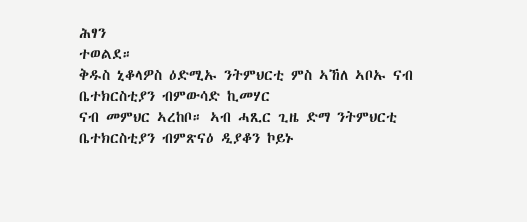ሕፃን
ተወልደ።
ቅዱስ ኒቆላዎስ ዕድሚኡ ንትምህርቲ ምስ ኣኸለ ኣቦኡ ናብ ቤተክርስቲያን ብምውሳድ ኪመሃር
ናብ መምህር ኣረከቦ። ኣብ ሓጺር ጊዜ ድማ ንትምህርቲ ቤተክርስቲያን ብምጽናዕ ዲያቆን ኮይኑ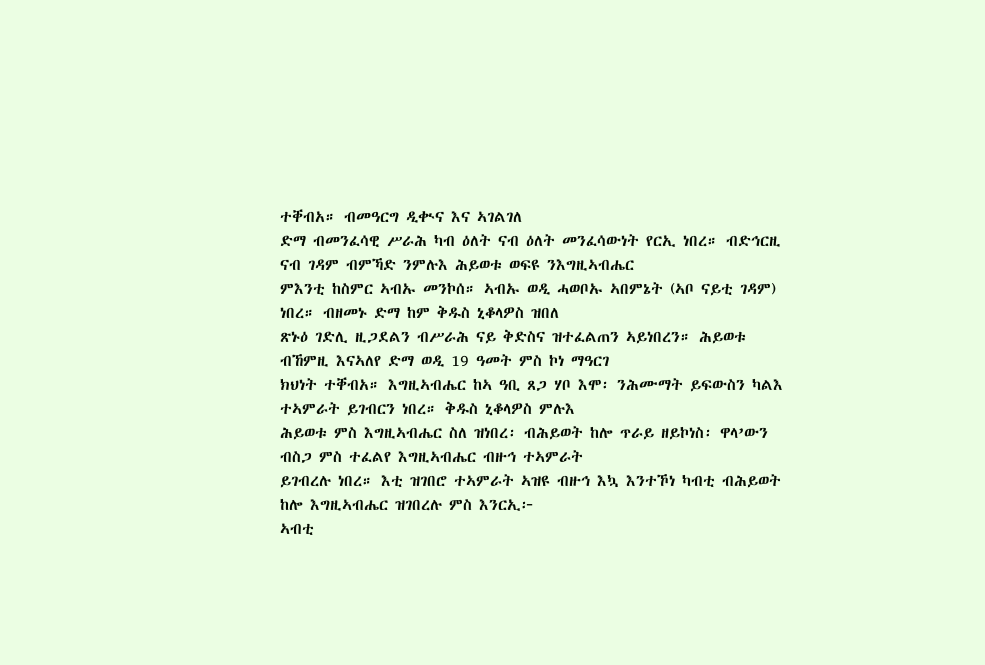ተቐብአ። ብመዓርግ ዲቊና እና ኣገልገለ
ድማ ብመንፈሳዊ ሥራሕ ካብ ዕለት ናብ ዕለት መንፈሳውነት የርኢ ነበረ። ብድኅርዚ ናብ ገዳም ብምኻድ ንምሉእ ሕይወቱ ወፍዩ ንእግዚኣብሔር
ምእንቲ ከስምር ኣብኡ መንኮሰ። ኣብኡ ወዲ ሓወቦኡ ኣበምኔት (ኣቦ ናይቲ ገዳም) ነበረ። ብዘመኑ ድማ ከም ቅዱስ ኒቆላዎስ ዝበለ
ጽኑዕ ገድሊ ዚጋደልን ብሥራሕ ናይ ቅድስና ዝተፈልጠን ኣይነበረን። ሕይወቱ ብኸምዚ እናኣለየ ድማ ወዲ 19 ዓመት ምስ ኮነ ማዓርገ
ክህነት ተቐብአ። እግዚኣብሔር ከኣ ዓቢ ጸጋ ሃቦ እሞ፡ ንሕሙማት ይፍውስን ካልእ ተኣምራት ይገብርን ነበረ። ቅዱስ ኒቆላዎስ ምሉእ
ሕይወቱ ምስ እግዚኣብሔር ስለ ዝነበረ፡ ብሕይወት ከሎ ጥራይ ዘይኮነስ፡ ዋላ’ውን ብስጋ ምስ ተፈልየ እግዚኣብሔር ብዙኅ ተኣምራት
ይገብረሉ ነበረ። እቲ ዝገበሮ ተኣምራት ኣዝዩ ብዙኅ እኳ እንተኾነ ካብቲ ብሕይወት ከሎ እግዚኣብሔር ዝገበረሉ ምስ እንርኢ፦
ኣብቲ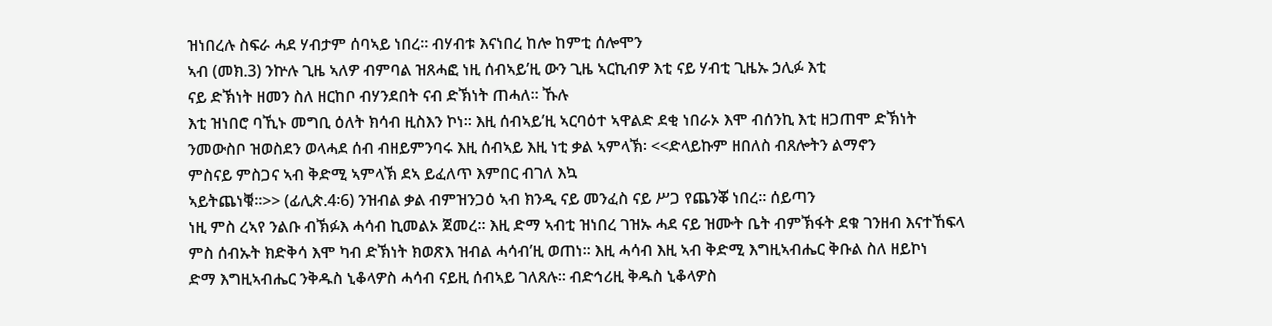ዝነበረሉ ስፍራ ሓደ ሃብታም ሰባኣይ ነበረ። ብሃብቱ እናነበረ ከሎ ከምቲ ሰሎሞን
ኣብ (መክ.3) ንኵሉ ጊዜ ኣለዎ ብምባል ዝጸሓፎ ነዚ ሰብኣይ’ዚ ውን ጊዜ ኣርኪብዎ እቲ ናይ ሃብቲ ጊዜኡ ኃሊፉ እቲ
ናይ ድኽነት ዘመን ስለ ዘርከቦ ብሃንደበት ናብ ድኽነት ጠሓለ። ኹሉ
እቲ ዝነበሮ ባኺኑ መግቢ ዕለት ክሳብ ዚስእን ኮነ። እዚ ሰብኣይ’ዚ ኣርባዕተ ኣዋልድ ደቂ ነበራኦ እሞ ብሰንኪ እቲ ዘጋጠሞ ድኽነት
ንመውስቦ ዝወስደን ወላሓደ ሰብ ብዘይምንባሩ እዚ ሰብኣይ እዚ ነቲ ቃል ኣምላኽ፡ <<ድላይኩም ዘበለስ ብጸሎትን ልማኖን
ምስናይ ምስጋና ኣብ ቅድሚ ኣምላኽ ደኣ ይፈለጥ እምበር ብገለ እኳ
ኣይትጨነቑ።>> (ፊሊጵ.4፡6) ንዝብል ቃል ብምዝንጋዕ ኣብ ክንዲ ናይ መንፈስ ናይ ሥጋ የጨንቖ ነበረ። ሰይጣን
ነዚ ምስ ረኣየ ንልቡ ብኽፉእ ሓሳብ ኪመልኦ ጀመረ። እዚ ድማ ኣብቲ ዝነበረ ገዝኡ ሓደ ናይ ዝሙት ቤት ብምኽፋት ደቁ ገንዘብ እናተኸፍላ
ምስ ሰብኡት ክድቅሳ እሞ ካብ ድኽነት ክወጽእ ዝብል ሓሳብ’ዚ ወጠነ። እዚ ሓሳብ እዚ ኣብ ቅድሚ እግዚኣብሔር ቅቡል ስለ ዘይኮነ
ድማ እግዚኣብሔር ንቅዱስ ኒቆላዎስ ሓሳብ ናይዚ ሰብኣይ ገለጸሉ። ብድኅሪዚ ቅዱስ ኒቆላዎስ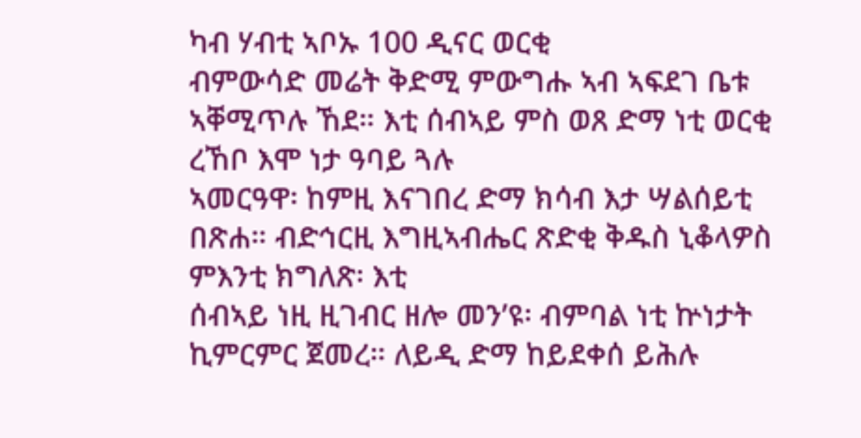ካብ ሃብቲ ኣቦኡ 100 ዲናር ወርቂ
ብምውሳድ መሬት ቅድሚ ምውግሑ ኣብ ኣፍደገ ቤቱ ኣቐሚጥሉ ኸደ። እቲ ሰብኣይ ምስ ወጸ ድማ ነቲ ወርቂ ረኸቦ እሞ ነታ ዓባይ ጓሉ
ኣመርዓዋ፡ ከምዚ እናገበረ ድማ ክሳብ እታ ሣልሰይቲ በጽሐ። ብድኅርዚ እግዚኣብሔር ጽድቂ ቅዱስ ኒቆላዎስ ምእንቲ ክግለጽ፡ እቲ
ሰብኣይ ነዚ ዚገብር ዘሎ መን’ዩ፡ ብምባል ነቲ ኵነታት ኪምርምር ጀመረ። ለይዲ ድማ ከይደቀሰ ይሕሉ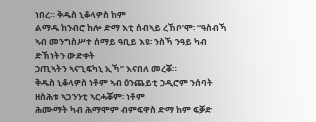ነበረ። ቅዱስ ኒቆላዎስ ከም
ልማዱ ከንብሮ ከሎ ድማ እቲ ሰብኣይ ረኸቦ’ሞ፡ “ዓስብኻ ኣብ መንግስሥተ ሰማይ ዓቢይ እዩ፡ ንስኻ ንዓይ ካብ ድኽነትን ውድቀት
ኃጢኣትን ኣናጊፍካኒ ኢኻ” እናበለ መረቖ።
ቅዱስ ኒቆላዎስ ነቶም ኣብ ዕንጨይቲ ኃዲሮም ንሰባት ዘስሕቱ ኣጋንንቲ ኣርሓቖም፡ ነቶም
ሕሙማት ካብ ሕማሞም ብምፍዋስ ድማ ከም ፍቓድ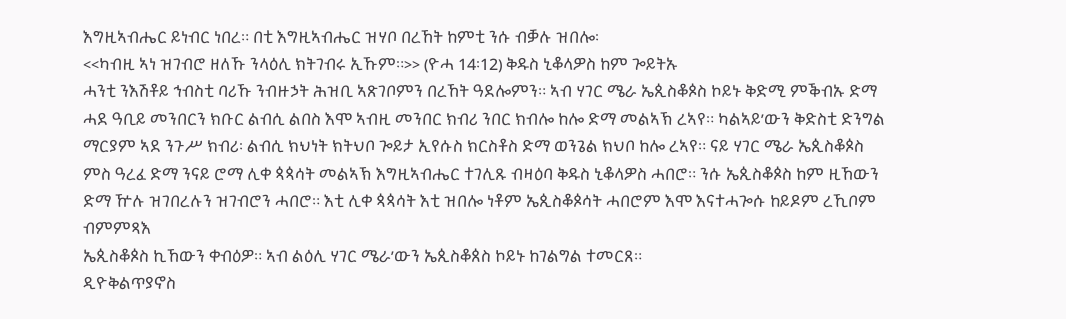እግዚኣብሔር ይነብር ነበረ። በቲ እግዚኣብሔር ዝሃቦ በረኸት ከምቲ ንሱ ብቓሉ ዝበሎ፡
<<ካብዚ ኣነ ዝገብሮ ዘለኹ ንላዕሊ ክትገብሩ ኢኹም።>> (ዮሓ 14፡12) ቅዱስ ኒቆላዎስ ከም ጐይትኡ
ሓንቲ ንእሽቶይ ኅብስቲ ባሪኹ ንብዙኃት ሕዝቢ ኣጽገቦምን በረኸት ዓደሎምን። ኣብ ሃገር ሜራ ኤጲስቆጶስ ኮይኑ ቅድሚ ምቕብኡ ድማ
ሓደ ዓቢይ መንበርን ክቡር ልብሲ ልበስ እሞ ኣብዚ መንበር ክብሪ ንበር ክብሎ ከሎ ድማ መልኣኽ ረኣየ። ካልኣይ’ውን ቅድስቲ ድንግል
ማርያም ኣደ ንጉሥ ክብሪ፡ ልብሲ ክህነት ክትህቦ ጐይታ ኢየሱስ ክርስቶስ ድማ ወንጌል ክህቦ ከሎ ረኣየ። ናይ ሃገር ሜራ ኤጲስቆጶስ
ምስ ዓረፈ ድማ ንናይ ሮማ ሊቀ ጳጳሳት መልኣኽ እግዚኣብሔር ተገሊጹ ብዛዕባ ቅዱስ ኒቆላዎስ ሓበሮ። ንሱ ኤጲስቆጶስ ከም ዚኸውን
ድማ ዅሉ ዝገበረሉን ዝገብሮን ሓበሮ። እቲ ሊቀ ጳጳሳት እቲ ዝበሎ ነቶም ኤጲስቆጶሳት ሓበሮም እሞ እናተሓጐሱ ከይዶም ረኺቦም ብምምጻእ
ኤጲስቆጶስ ኪኸውን ቀብዕዎ። ኣብ ልዕሊ ሃገር ሜራ’ውን ኤጲስቆጰስ ኮይኑ ከገልግል ተመርጸ።
ዲዮቅልጥያኖስ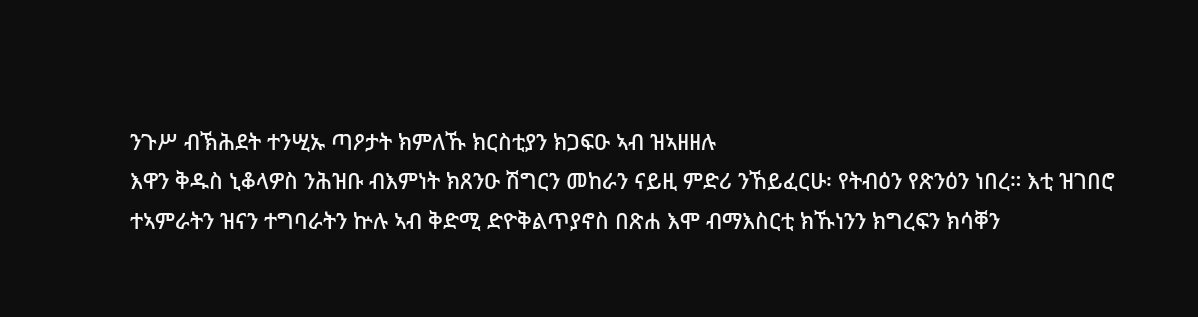ንጉሥ ብኽሕደት ተንሢኡ ጣዖታት ክምለኹ ክርስቲያን ክጋፍዑ ኣብ ዝኣዘዘሉ
እዋን ቅዱስ ኒቆላዎስ ንሕዝቡ ብእምነት ክጸንዑ ሽግርን መከራን ናይዚ ምድሪ ንኸይፈርሁ፡ የትብዕን የጽንዕን ነበረ። እቲ ዝገበሮ
ተኣምራትን ዝናን ተግባራትን ኵሉ ኣብ ቅድሚ ድዮቅልጥያኖስ በጽሐ እሞ ብማእስርቲ ክኹነንን ክግረፍን ክሳቐን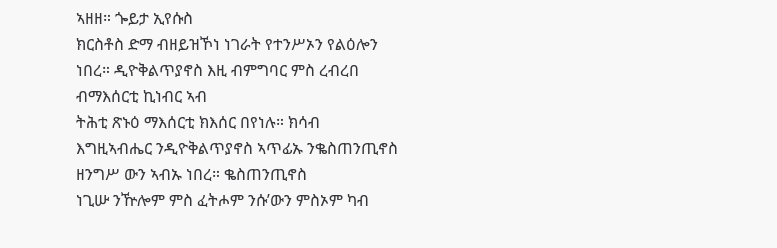ኣዘዘ። ጐይታ ኢየሱስ
ክርስቶስ ድማ ብዘይዝኾነ ነገራት የተንሥኦን የልዕሎን ነበረ። ዲዮቅልጥያኖስ እዚ ብምግባር ምስ ረብረበ ብማእሰርቲ ኪነብር ኣብ
ትሕቲ ጽኑዕ ማእሰርቲ ክእሰር በየነሉ። ክሳብ እግዚኣብሔር ንዲዮቅልጥያኖስ ኣጥፊኡ ንቈስጠንጢኖስ ዘንግሥ ውን ኣብኡ ነበረ። ቈስጠንጢኖስ
ነጊሡ ንዅሎም ምስ ፈትሖም ንሱ’ውን ምስኦም ካብ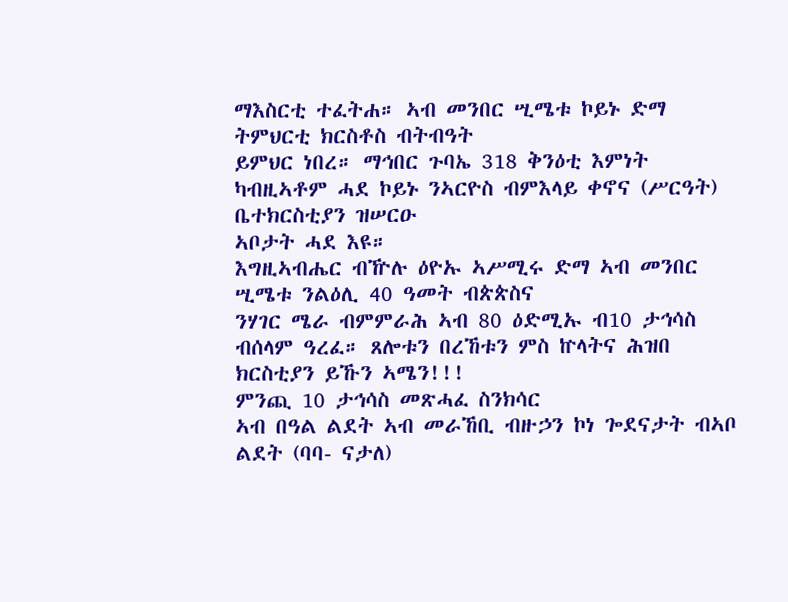ማእስርቲ ተፈትሐ። ኣብ መንበር ሢሜቱ ኮይኑ ድማ ትምህርቲ ክርስቶስ ብትብዓት
ይምህር ነበረ። ማኅበር ጉባኤ 318 ቅንዕቲ እምነት ካብዚኣቶም ሓደ ኮይኑ ንኣርዮስ ብምእላይ ቀኖና (ሥርዓት) ቤተክርስቲያን ዝሠርዑ
ኣቦታት ሓደ እዩ።
እግዚኣብሔር ብዅሉ ዕዮኡ ኣሥሚሩ ድማ ኣብ መንበር ሢሜቱ ንልዕሊ 40 ዓመት ብጵጵስና
ንሃገር ሜራ ብምምራሕ ኣብ 80 ዕድሚኡ ብ10 ታኅሳስ ብሰላም ዓረፈ። ጸሎቱን በረኸቱን ምስ ኵላትና ሕዝበ ክርስቲያን ይኹን ኣሜን!!!
ምንጪ 10 ታኅሳስ መጽሓፈ ስንክሳር
ኣብ በዓል ልደት ኣብ መራኸቢ ብዙኃን ኮነ ጐደናታት ብኣቦ ልደት (ባባ- ናታለ)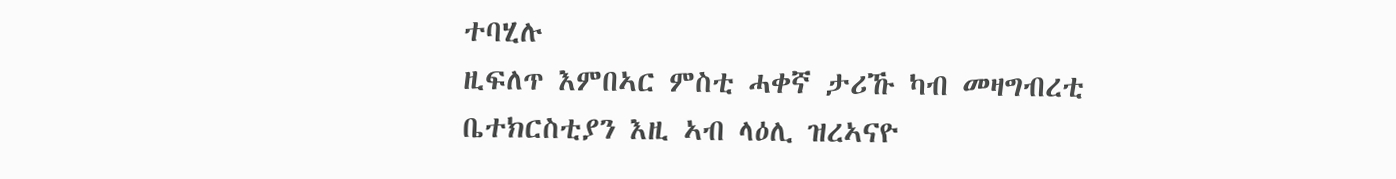ተባሂሉ
ዚፍለጥ እምበኣር ምስቲ ሓቀኛ ታሪኹ ካብ መዛግብረቲ ቤተክርስቲያን እዚ ኣብ ላዕሊ ዝረኣናዮ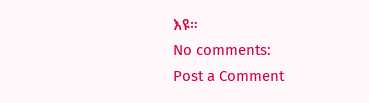እዩ።
No comments:
Post a Comment